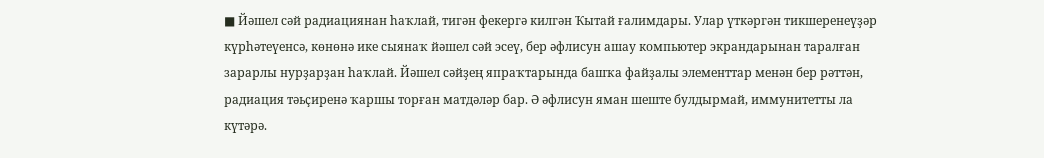■ Йәшел сәй радиациянан һаҡлай, тигән фекергә килгән Ҡытай ғалимдары. Улар үткәргән тикшеренеүҙәр күрһәтеүенсә, көнөнә ике сыянаҡ йәшел сәй эсеү, бер әфлисун ашау компьютер экрандарынан таралған зарарлы нурҙарҙан һаҡлай. Йәшел сәйҙең япраҡтарында башҡа файҙалы элементтар менән бер рәттән, радиация тәьҫиренә ҡаршы торған матдәләр бар. Ә әфлисун яман шеште булдырмай, иммунитетты ла күтәрә.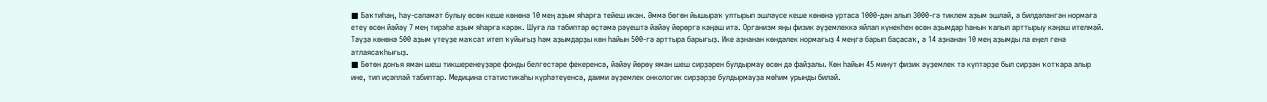■ Баҡтиһәң, һау-сәләмәт булыу өсөн кеше көнөнә 10 мең аҙым яһарға тейеш икән. Әммә бөгөн йышыраҡ ултырып эшләүсе кеше көнөнә уртаса 1000-дән алып 3000-гә тиклем аҙым эшләй, ә билдәләнгән нормаға етеү өсөн йәйәү 7 мең тирәһе аҙым яһарға кәрәк. Шуға ла табиптар өҫтәмә рәүештә йәйәү йөрөргә кәңәш итә. Организм яңы физик әүҙемлеккә яйлап күнекһен өсөн аҙымдар һанын ҡапыл арттырыу кәңәш ителмәй. Тәүҙә көнөнә 500 аҙым үтеүҙе маҡсат итеп ҡуйығыҙ һәм аҙымдарҙы көн һайын 500-гә арттыра барығыҙ. Ике аҙнанан көндәлек нормағыҙ 4 меңгә барып баҫасаҡ, ә 14 аҙнанан 10 мең аҙымды ла еңел генә атлаясаҡһығыҙ.
■ Бөтөн донъя яман шеш тикшеренеүҙәре фонды белгестәре фекеренсә, йәйәү йөрөү яман шеш сирҙәрен булдырмау өсөн дә файҙалы. Көн һайын 45 минут физик әүҙемлек тә күптәрҙе был сирҙән ҡотҡара алыр ине, тип иҫәпләй табиптар. Медицина статистикаһы күрһәтеүенсә, даими әүҙемлек онкологик сирҙәрҙе булдырмауҙа мөһим урынды биләй.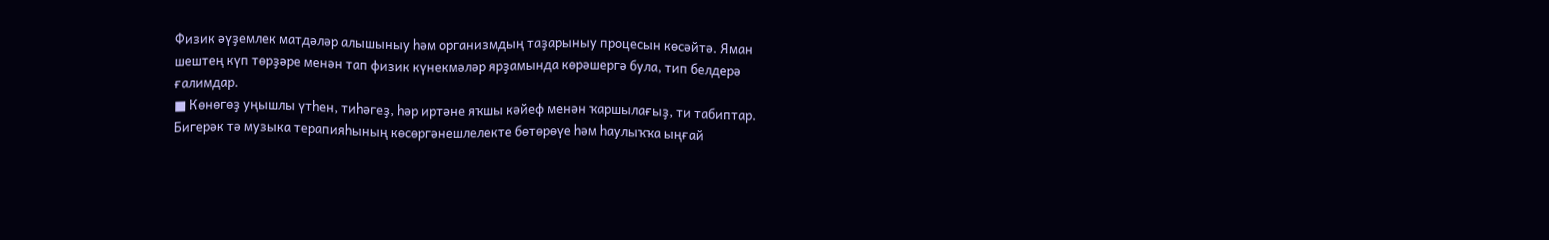Физик әүҙемлек матдәләр алышыныу һәм организмдың таҙарыныу процесын көсәйтә. Яман шештең күп төрҙәре менән тап физик күнекмәләр ярҙамында көрәшергә була, тип белдерә ғалимдар.
■ Көнөгөҙ уңышлы үтһен, тиһәгеҙ, һәр иртәне яҡшы кәйеф менән ҡаршылағыҙ, ти табиптар. Бигерәк тә музыка терапияһының көсөргәнешлелекте бөтөрөүе һәм һаулыҡҡа ыңғай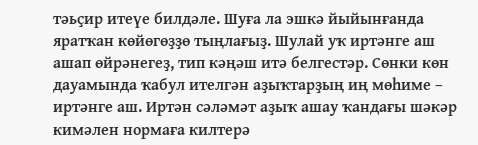тәьҫир итеүе билдәле. Шуға ла эшкә йыйынғанда яратҡан көйөгөҙҙө тыңлағыҙ. Шулай уҡ иртәнге аш ашап өйрәнегеҙ, тип кәңәш итә белгестәр. Сөнки көн дауамында ҡабул ителгән аҙыҡтарҙың иң мөһиме – иртәнге аш. Иртән сәләмәт аҙыҡ ашау ҡандағы шәкәр кимәлен нормаға килтерә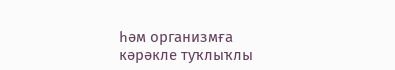һәм организмға кәрәкле туҡлыҡлы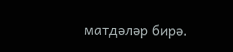матдәләр бирә.